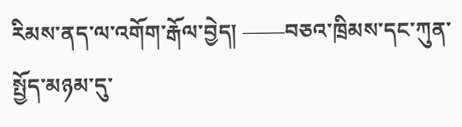རིམས་ནད་ལ་འགོག་རྒོལ་བྱེད། ——བཅའ་ཁྲིམས་དང་ཀུན་སྤྱོད་མཉམ་དུ་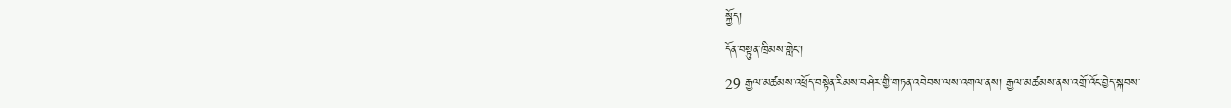སྐྱོད།
དོན་བསྟུན་ཁྲིམས་གླེང་།
29 རྒྱལ་མཚམས་འཕྲོད་བསྟེན་རིམས་བཤེར་གྱི་གཏན་འབེབས་ལས་འགལ་ནས། རྒྱལ་མཚམས་ནས་འགྲོ་འོང་བྱེད་སྐབས་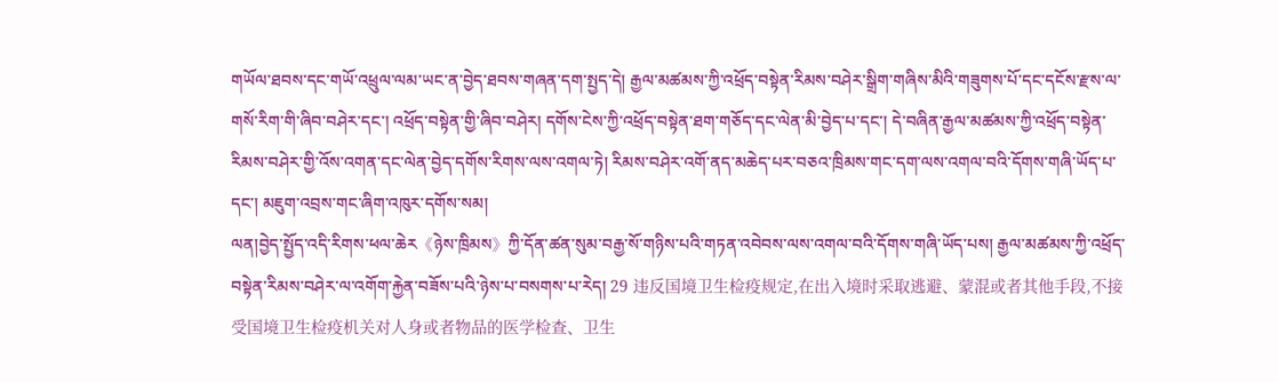གཡོལ་ཐབས་དང་གཡོ་འཕྲུལ་ལམ་ཡང་ན་བྱེད་ཐབས་གཞན་དག་སྤྱད་དེ། རྒྱལ་མཚམས་ཀྱི་འཕྲོད་བསྟེན་རིམས་བཤེར་སྒྲིག་གཞིས་མིའི་གཟུགས་པོ་དང་དངོས་རྫས་ལ་གསོ་རིག་གི་ཞིབ་བཤེར་དང་། འཕྲོད་བསྟེན་གྱི་ཞིབ་བཤེར། དགོས་ངེས་ཀྱི་འཕྲོད་བསྟེན་ཐག་གཅོད་དང་ལེན་མི་བྱེད་པ་དང་། དེ་བཞིན་རྒྱལ་མཚམས་ཀྱི་འཕྲོད་བསྟེན་རིམས་བཤེར་གྱི་འོས་འགན་དང་ལེན་བྱེད་དགོས་རིགས་ལས་འགལ་ཏེ། རིམས་བཤེར་འགོ་ནད་མཆེད་པར་བཅའ་ཁྲིམས་གང་དག་ལས་འགལ་བའི་དོགས་གཞི་ཡོད་པ་དང་། མཇུག་འབྲས་གང་ཞིག་འཁུར་དགོས་སམ།
ལན།བྱེད་སྤྱོད་འདི་རིགས་ཕལ་ཆེར《ཉེས་ཁྲིམས》ཀྱི་དོན་ཚན་སུམ་བརྒྱ་སོ་གཉིས་པའི་གཏན་འབེབས་ལས་འགལ་བའི་དོགས་གཞི་ཡོད་པས། རྒྱལ་མཚམས་ཀྱི་འཕྲོད་བསྟེན་རིམས་བཤེར་ལ་འགོག་རྐྱེན་བཟོས་པའི་ཉེས་པ་བསགས་པ་རེད། 29 违反国境卫生检疫规定,在出入境时采取逃避、蒙混或者其他手段,不接受国境卫生检疫机关对人身或者物品的医学检查、卫生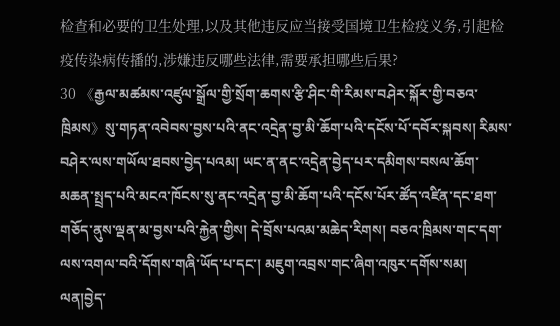检查和必要的卫生处理,以及其他违反应当接受国境卫生检疫义务,引起检疫传染病传播的,涉嫌违反哪些法律,需要承担哪些后果?
30 《རྒྱལ་མཚམས་འཛུལ་སྒྲོལ་གྱི་སྲོག་ཆགས་རྩི་ཤིང་གི་རིམས་བཤེར་སྐོར་གྱི་བཅའ་ཁྲིམས》སུ་གཏན་འབེབས་བྱས་པའི་ནང་འདྲེན་བྱ་མི་ཆོག་པའི་དངོས་པོ་དབོར་སྐབས། རིམས་བཤེར་ལས་གཡོལ་ཐབས་བྱེད་པའམ། ཡང་ན་ནང་འདྲེན་བྱེད་པར་དམིགས་བསལ་ཆོག་མཆན་སྤྲད་པའི་མངའ་ཁོངས་སུ་ནང་འདྲེན་བྱ་མི་ཆོག་པའི་དངོས་པོར་ཚོད་འཛིན་དང་ཐག་གཅོད་ནུས་ལྡན་མ་བྱས་པའི་རྐྱེན་གྱིས། དེ་བྲོས་པའམ་མཆེད་རིགས། བཅའ་ཁྲིམས་གང་དག་ལས་འགལ་བའི་དོགས་གཞི་ཡོད་པ་དང་། མཇུག་འབྲས་གང་ཞིག་འཁུར་དགོས་སམ།
ལན།བྱེད་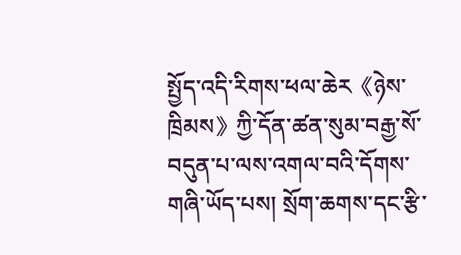སྤྱོད་འདི་རིགས་ཕལ་ཆེར《ཉེས་ཁྲིམས》ཀྱི་དོན་ཚན་སུམ་བརྒྱ་སོ་བདུན་པ་ལས་འགལ་བའི་དོགས་གཞི་ཡོད་པས། སྲོག་ཆགས་དང་རྩི་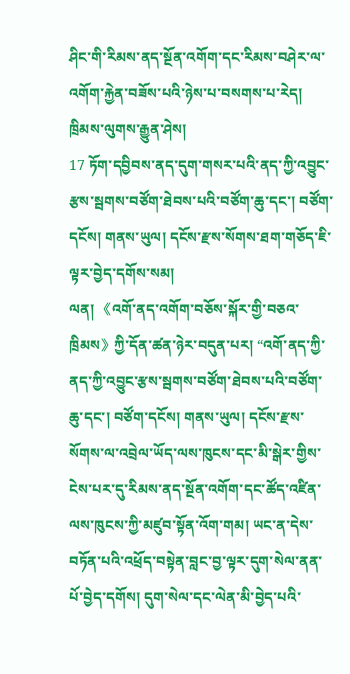ཤིང་གི་རིམས་ནད་སྔོན་འགོག་དང་རིམས་བཤེར་ལ་འགོག་རྐྱེན་བཟོས་པའི་ཉེས་པ་བསགས་པ་རེད།
ཁྲིམས་ལུགས་རྒྱུན་ཤེས།
17 ཏོག་དབྱིབས་ནད་དུག་གསར་པའི་ནད་ཀྱི་འབྱུང་རྩས་སྦགས་བཙོག་ཐེབས་པའི་བཙོག་ཆུ་དང་། བཙོག་དངོས། གནས་ཡུལ། དངོས་རྫས་སོགས་ཐག་གཅོད་ཇི་ལྟར་བྱེད་དགོས་སམ།
ལན། 《འགོ་ནད་འགོག་བཅོས་སྐོར་གྱི་བཅའ་ཁྲིམས》ཀྱི་དོན་ཚན་ཉེར་བདུན་པར། “འགོ་ནད་ཀྱི་ནད་ཀྱི་འབྱུང་རྩས་སྦགས་བཙོག་ཐེབས་པའི་བཙོག་ཆུ་དང་། བཙོག་དངོས། གནས་ཡུལ། དངོས་རྫས་སོགས་ལ་འབྲེལ་ཡོད་ལས་ཁུངས་དང་མི་སྒེར་གྱིས་ངེས་པར་དུ་རིམས་ནད་སྔོན་འགོག་དང་ཚོད་འཛིན་ལས་ཁུངས་ཀྱི་མཛུབ་སྟོན་འོག་གམ། ཡང་ན་དེས་བཏོན་པའི་འཕྲོད་བསྟེན་བླང་བྱ་ལྟར་དུག་སེལ་ནན་པོ་བྱེད་དགོས། དུག་སེལ་དང་ལེན་མི་བྱེད་པའི་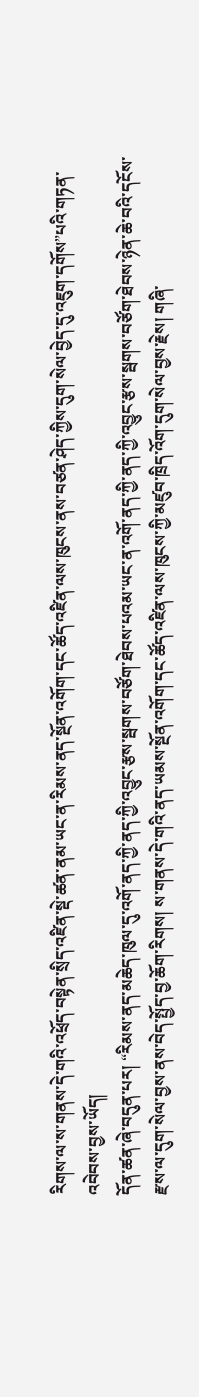རིགས་ལ་ས་གནས་དེ་གའི་འཕྲོད་བསྟེན་སྲིད་འཛིན་སྡེ་ཚན་ནམ་ཡང་ན་རིམས་ནད་སྔོན་འགོག་དང་ཚོད་འཛིན་ལས་ཁུངས་ནས་བཙན་ཤེད་ཀྱིས་དུག་སེལ་བྱེད་དུ་འཇུག་དགོས”པའི་གཏན་འབེབས་བྱས་ཡོད།
དོན་ཚན་ཞེ་བདུན་པར། “རིམས་ནད་མཆེད་ཁུལ་དུ་འགོ་ནད་ཀྱི་ནད་ཀྱི་འབྱུང་རྩས་སྦགས་བཙོག་ཐེབས་པའམ་ཡང་ན་འགོ་ནད་ཀྱི་ནད་ཀྱི་འབྱུང་རྩས་སྦགས་བཙོག་ཐེབས་ཉེན་ཆེ་བའི་དངོས་རྫས་ལ་དུག་སེལ་བྱས་ནས་བེད་སྤྱོད་བྱ་ཆོག་རིགས། ས་གནས་དེ་གའི་ནད་ཡམས་སྔོན་འགོག་དང་ཚོད་འཛིན་ལས་ཁུངས་ཀྱི་མཛུབ་ཁྲིད་འོག་དུག་སེལ་བྱས་རྗེས། གཞི་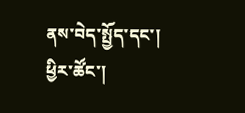ནས་བེད་སྤྱོད་དང་། ཕྱིར་ཚོང་།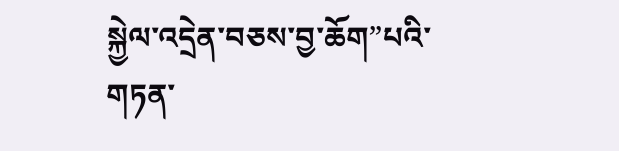སྐྱེལ་འདྲེན་བཅས་བྱ་ཆོག”པའི་གཏན་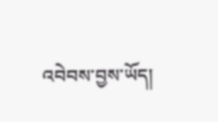འབེབས་བྱས་ཡོད།